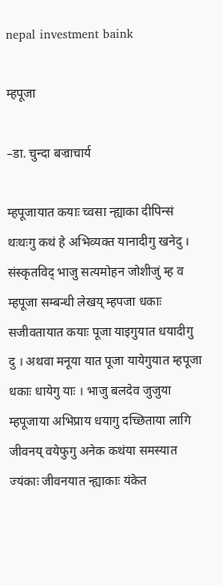nepal investment baink

म्हपूजा

–डा. चुन्दा बज्राचार्य

म्हपूजायात कयाः च्वसा न्ह्याका दीपिन्सं थःथःगु कथं हे अभिव्यक्त यानादीगु खनेदु । संस्कृतविद् भाजु सत्यमोहन जोशीजुं म्ह व म्हपूजा सम्बन्धी लेखय् म्हपजा धकाः सजीवतायात कयाः पूजा याइगुयात धयादीगु दु । अथवा मनूया यात पूजा यायेगुयात म्हपूजा धकाः धायेगु याः । भाजु बलदेव जुजुया म्हपूजाया अभिप्राय धयागु दच्छिताया लागि जीवनय् वयेफुगु अनेक कथंया समस्यात ज्यंकाः जीवनयात न्ह्याकाः यंकेत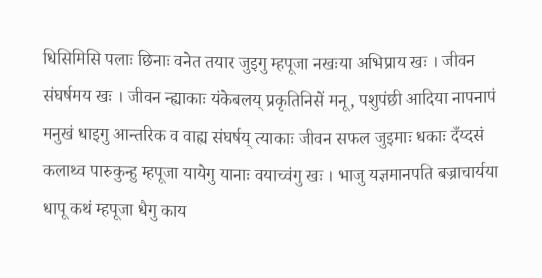धिसिमिसि पलाः छिनाः वनेत तयार जुइगु म्हपूजा नखःया अभिप्राय खः । जीवन संघर्षमय खः । जीवन न्ह्याकाः यंकेबलय् प्रकृतिनिसें मनू, पशुपंछी आदिया नापनापं मनुखं धाइगु आन्तरिक व वाह्य संघर्षय् त्याकाः जीवन सफल जुइमाः धकाः दँय्दसं कलाथ्व पारुकुन्हु म्हपूजा यायेगु यानाः वयाच्वंगु खः । भाजु यज्ञमानपति बज्राचार्यया धापू कथं म्हपूजा धैगु काय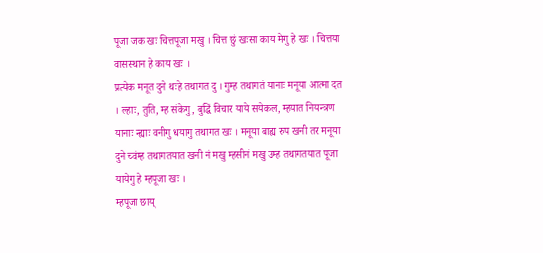पूजा जक खः चित्तपूजा मखु । चित्त छुं खःसा काय मेगु हे खः । चित्तया वासस्थान हे काय खः ।
प्रत्येक मनूत दुने थःहे तथागत दु । गुम्ह तथागतं यानाः मनूया आत्मा दत । ल्हाः, तुति, म्ह संकेगु, बुद्धिं विचार याये सयेकल, म्हयात नियन्त्रण यानाः न्ह्याः वनीगु धयागु तथागत खः । मनूया बाह्य रुप खनी तर मनूया दुने च्वंम्ह तथागतयात खनी नं मखु म्हसीनं मखु उम्ह तथागतयात पूजा यायेगु हे म्हपूजा खः ।
म्हपूजा छाय्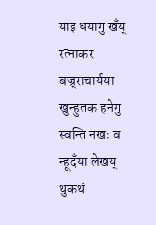याइ धयागु खँय् रत्नाकर बज्र्राचार्यया खुन्हुतक हनेगु स्वन्ति नखः व न्हूदँया लेखय् थुकथं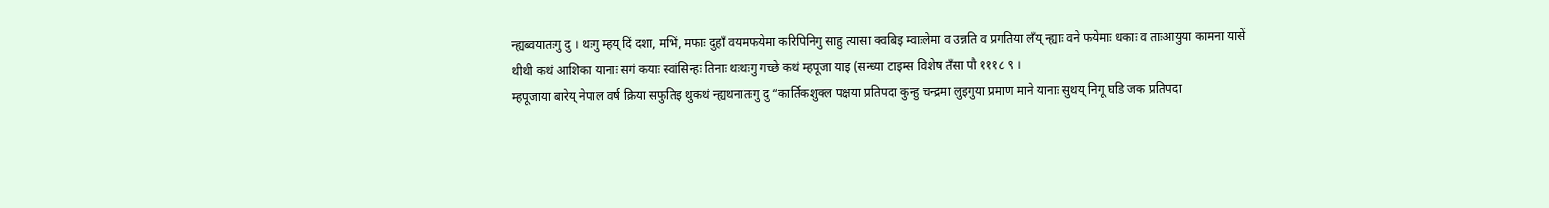न्ह्यब्वयातःगु दु । थःगु म्हय् दिं दशा, मभिं, मफाः दुहाँ वयमफयेमा करिपिनिगु साहु त्यासा क्वबिइ म्वाःलेमा व उन्नति व प्रगतिया लँय् न्ह्याः वने फयेमाः धकाः व ताःआयुया कामना यासें थीथी कथं आशिका यानाः सगं कयाः स्वांसिन्हः तिनाः थःथःगु गच्छे कथं म्हपूजा याइ (सन्ध्या टाइम्स विशेष तँसा पौ १११८ ९ ।
म्हपूजाया बारेय् नेपाल वर्ष क्रिया सफुतिइ थुकथं न्ह्यथनातःगु दु “कार्तिकशुक्ल पक्षया प्रतिपदा कुन्हु चन्द्रमा लुइगुया प्रमाण माने यानाः सुथय् निगू घडि जक प्रतिपदा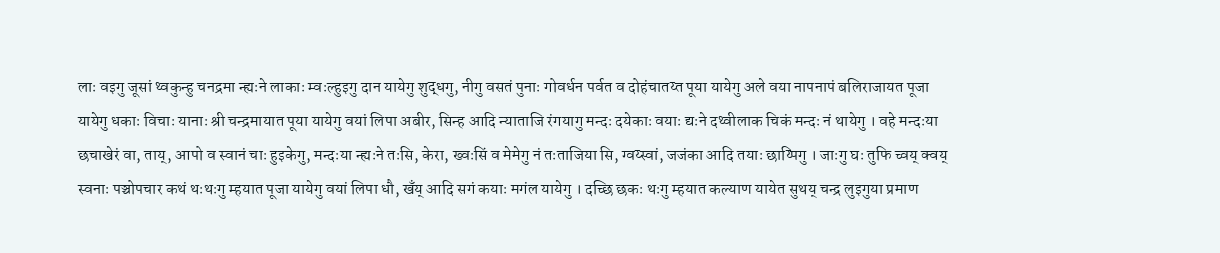लाः वइगु जूसां थ्वकुन्हु चनद्रमा न्ह्यःने लाकाः म्वःल्हुइगु दान यायेगु शुद्धगु, नीगु वसतं पुनाः गोवर्धन पर्वत व दोहंचातय्त पूया यायेगु अले वया नापनापं बलिराजायत पूजा यायेगु धकाः विचाः यानाः श्री चन्द्रमायात पूया यायेगु वयां लिपा अबीर, सिन्ह आदि न्याताजि रंगयागु मन्दः दयेकाः वयाः द्यःने दथ्वीलाक चिकं मन्दः नं थायेगु । वहे मन्दःया छचाखेरं वा, ताय्, आपो व स्वानं चाः हुइकेगु, मन्दःया न्ह्यःने तःसि, केरा, ख्वःसिं व मेमेगु नं तःताजिया सि, ग्वय्स्वां, जजंका आदि तयाः छाय्पिगु । जाःगु घः तुफि च्वय् क्वय् स्वनाः पञ्चोपचार कथं थःथःगु म्हयात पूजा यायेगु वयां लिपा धौ, खँय् आदि सगं कयाः मगंल यायेगु । दच्छि छकः थःगु म्हयात कल्याण यायेत सुथय् चन्द्र लुइगुया प्रमाण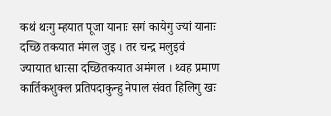कथं थःगु म्हयात पूजा यानाः सगं कायेगु ज्यां यानाः दच्छि तकयात मंगल जुइ । तर चन्द्र मलुइवं ज्यायात धाःसा दच्छितकयात अमंगल । थ्वह प्रमाण कार्तिकशुक्ल प्रतिपदाकुन्हु नेपाल संवत हिलिगु खः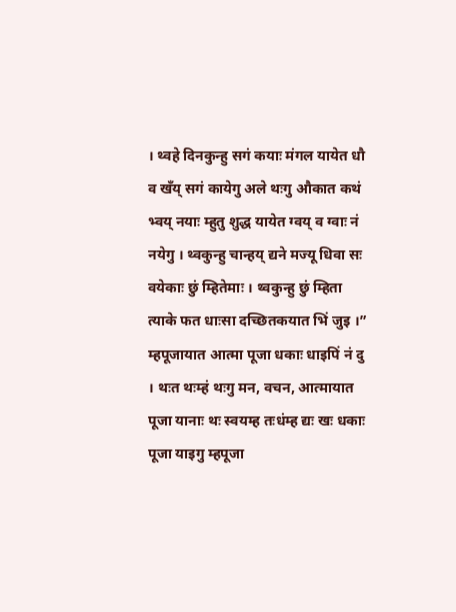। थ्वहे दिनकुन्हु सगं कयाः मंगल यायेत धौ व खँय् सगं कायेगु अले थःगु औकात कथं भ्वय् नयाः म्हुतु शुद्ध यायेत ग्वय् व ग्वाः नं नयेगु । थ्वकुन्हु चान्हय् द्यने मज्यू धिवा सः वयेकाः छुं म्हितेमाः । थ्वकुन्हु छुं म्हिता त्याके फत धाःसा दच्छितकयात भिं जुइ ।”
म्हपूजायात आत्मा पूजा धकाः धाइपिं नं दु । थःत थःम्हं थःगु मन, वचन, आत्मायात पूजा यानाः थः स्वयम्ह तःधंम्ह द्यः खः धकाः पूजा याइगु म्हपूजा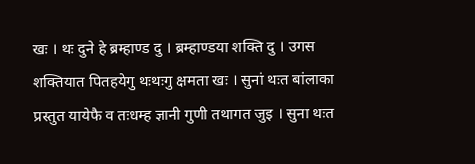खः । थः दुने हे ब्रम्हाण्ड दु । ब्रम्हाण्डया शक्ति दु । उगस शक्तियात पितहयेगु थःथःगु क्षमता खः । सुनां थःत बांलाका प्रस्तुत यायेफै व तःधम्ह ज्ञानी गुणी तथागत जुइ । सुना थःत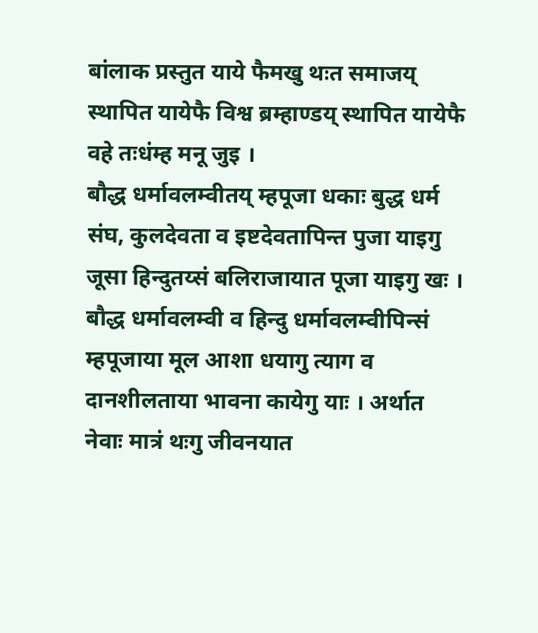बांलाक प्रस्तुत याये फैमखु थःत समाजय् स्थापित यायेफै विश्व ब्रम्हाण्डय् स्थापित यायेफै वहे तःधंम्ह मनू जुइ ।
बौद्ध धर्मावलम्वीतय् म्हपूजा धकाः बुद्ध धर्म संघ, कुलदेवता व इष्टदेवतापिन्त पुजा याइगु जूसा हिन्दुतय्सं बलिराजायात पूजा याइगु खः । बौद्ध धर्मावलम्वी व हिन्दु धर्मावलम्वीपिन्सं म्हपूजाया मूल आशा धयागु त्याग व दानशीलताया भावना कायेगु याः । अर्थात नेवाः मात्रं थःगु जीवनयात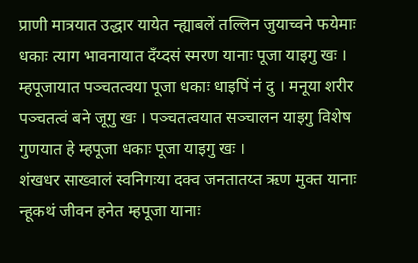प्राणी मात्रयात उद्धार यायेत न्ह्याबलें तल्लिन जुयाच्वने फयेमाः धकाः त्याग भावनायात दँय्दसं स्मरण यानाः पूजा याइगु खः । म्हपूजायात पञ्चतत्वया पूजा धकाः धाइपिं नं दु । मनूया शरीर पञ्चतत्वं बने जूगु खः । पञ्चतत्वयात सञ्चालन याइगु विशेष गुणयात हे म्हपूजा धकाः पूजा याइगु खः ।
शंखधर साख्वालं स्वनिगःया दक्व जनतातय्त ऋण मुक्त यानाः न्हूकथं जीवन हनेत म्हपूजा यानाः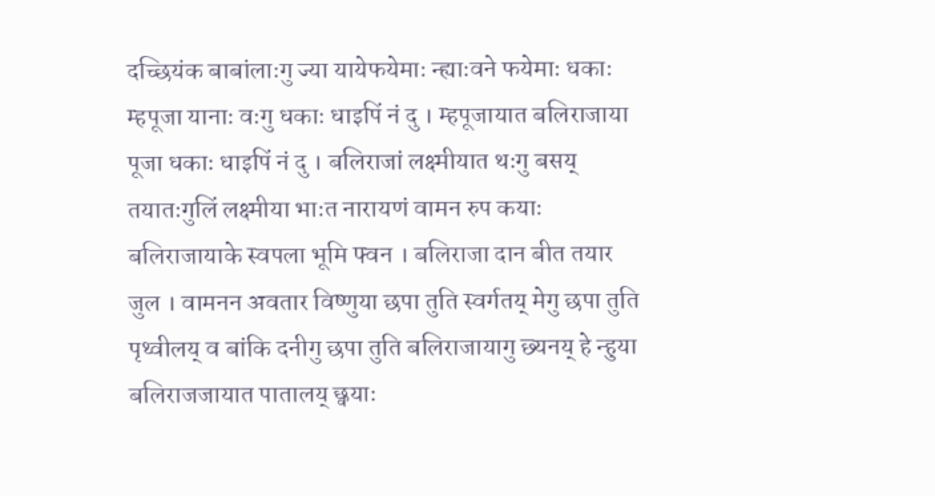दच्छियंक बाबांलाःगु ज्या यायेफयेमाः न्ह्याःवने फयेमाः धकाः म्हपूजा यानाः वःगु धकाः धाइपिं नं दु । म्हपूजायात बलिराजाया पूजा धकाः धाइपिं नं दु । बलिराजां लक्ष्मीयात थःगु बसय् तयातःगुलिं लक्ष्मीया भाःत नारायणं वामन रुप कयाः बलिराजायाके स्वपला भूमि फ्वन । बलिराजा दान बीत तयार जुल । वामनन अवतार विष्णुया छपा तुति स्वर्गतय् मेगु छपा तुति पृथ्वीलय् व बांकि दनीगु छपा तुति बलिराजायागु छ्यनय् हे न्हुया बलिराजजायात पातालय् छ्वयाः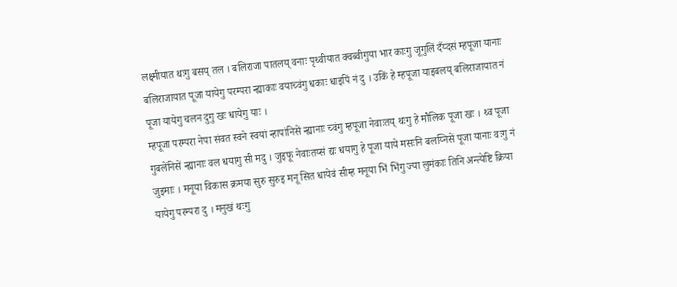लक्ष्मीयात थःगु बसय् तल । बलिराजा पातलय् वनाः पृथ्वीयात क्वब्वीगुया भार काःगु जूगुलिं दँय्दसं म्हपूजा यानाः बलिराजायात पूजा यायेगु परम्परा न्ह्याकाः वयाच्वंगु धकाः धाइपिं नं दु । उकिं हे म्हपूजा याइबलय् बलिराजायात नं पूजा यायेगु चलन दुगु खः धायेगु याः ।
म्हपूजा परम्परा नेपा संवत स्वने स्वयां न्हापांनिसें न्ह्यानाः च्वंगु म्हपूजा नेवाःतय् थःगु हे मौलिक पूजा खः । थ्व पूजा गुबलेंनिसें न्ह्यानाः वल धयागु सी मदु । जुइफू नेवाःतय्सं द्यः धयागु हे पूजा याये मसःनि बलय्निसें पूजा यानाः वःगु नं जुइमाः । मनूया विकास क्रमया सुरु सुरुइ मनू सित धायेवं सीम्ह मनूया भिं भिंगु ज्या लुमंकाः तिनि अन्त्येष्टि क्रिया यायेगु परम्परा दु । मनुखं थःगु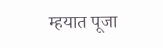म्हयात पूजा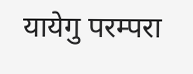यायेगु परम्परा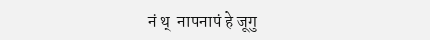नं थ्  नापनापं हे जूगु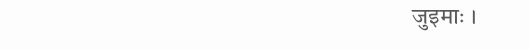जुइमाः ।